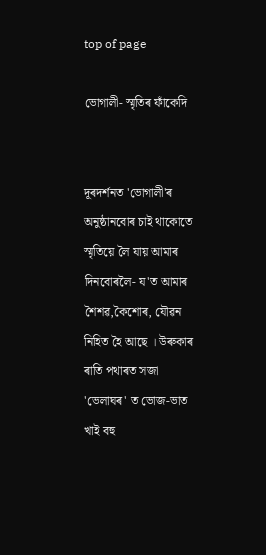top of page

ভোগালী- স্মৃতিৰ ফাঁকেদি


দূৰদৰ্শনত 'ভোগালী'ৰ অনুষ্ঠানবোৰ চাই থাকোতে স্মৃতিয়ে লৈ যায় আমাৰ দিনবোৰলৈ- য'ত আমাৰ শৈশৱ,কৈশোৰ, যৌৱন নিহিত হৈ আছে । উৰুকাৰ ৰাতি পথাৰত সজা 'ভেলাঘৰ' ত ভোজ-ভাত খাই বহু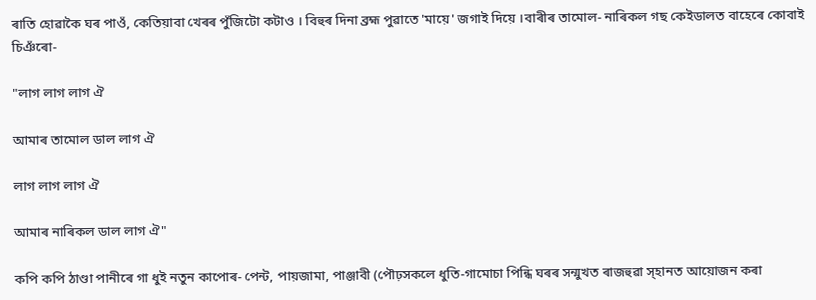ৰাতি হোৱাকৈ ঘৰ পাওঁ, কেতিয়াবা খেৰৰ পুঁজিটো কটাও । বিহুৰ দিনা ব্ৰহ্ম পুৱাতে 'মায়ে' জগাই দিয়ে ।বাৰীৰ তামোল- নাৰিকল গছ কেইডালত বাহেৰে কোবাই চিঞঁৰো-

"লাগ লাগ লাগ ঐ

আমাৰ তামোল ডাল লাগ ঐ

লাগ লাগ লাগ ঐ

আমাৰ নাৰিকল ডাল লাগ ঐ"

কপি কপি ঠাণ্ডা পানীৰে গা ধুই নতুন কাপোৰ- পেন্ট, পায়জামা, পাঞ্জাবী (পৌঢ়সকলে ধুতি-গামোচা পিন্ধি ঘৰৰ সন্মুখত ৰাজহুৱা স্হানত আয়োজন কৰা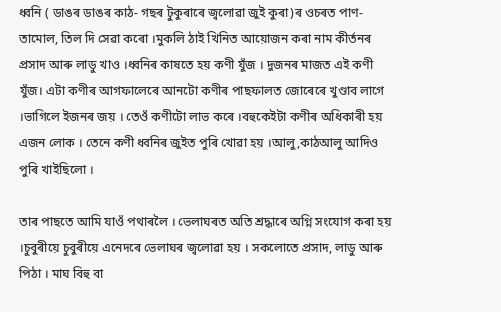ধ্বনি ( ডাঙৰ ডাঙৰ কাঠ- গছৰ টুকুৰাৰে জ্বলোৱা জুই কুৰা)ৰ ওচৰত পাণ- তামোল, তিল দি সেৱা কৰো ।মুকলি ঠাই খিনিত আয়োজন কৰা নাম কীৰ্তনৰ প্ৰসাদ আৰু লাডু খাও ।ধ্বনিৰ কাষতে হয় কণী যুঁজ । দুজনৰ মাজত এই কণী যুঁজ। এটা কণীৰ আগফালেৰে আনটো কণীৰ পাছফালত জোৰেৰে খুণ্ডাব লাগে ।ভাগিলে ইজনৰ জয় । তেওঁ কণীটো লাভ কৰে ।বহুকেইটা কণীৰ অধিকাৰী হয় এজন লোক । তেনে কণী ধ্বনিৰ জুইত পুৰি খোৱা হয় ।আলু,কাঠআলু আদিও পুৰি খাইছিলো ।

তাৰ পাছতে আমি যাওঁ পথাৰলৈ । ভেলাঘৰত অতি শ্ৰদ্ধাৰে অগ্নি সংযোগ কৰা হয় ।চুবুৰীয়ে চুবুৰীয়ে এনেদৰে ভেলাঘৰ জ্বলোৱা হয় । সকলোতে প্ৰসাদ, লাডু আৰু পিঠা । মাঘ বিহু বা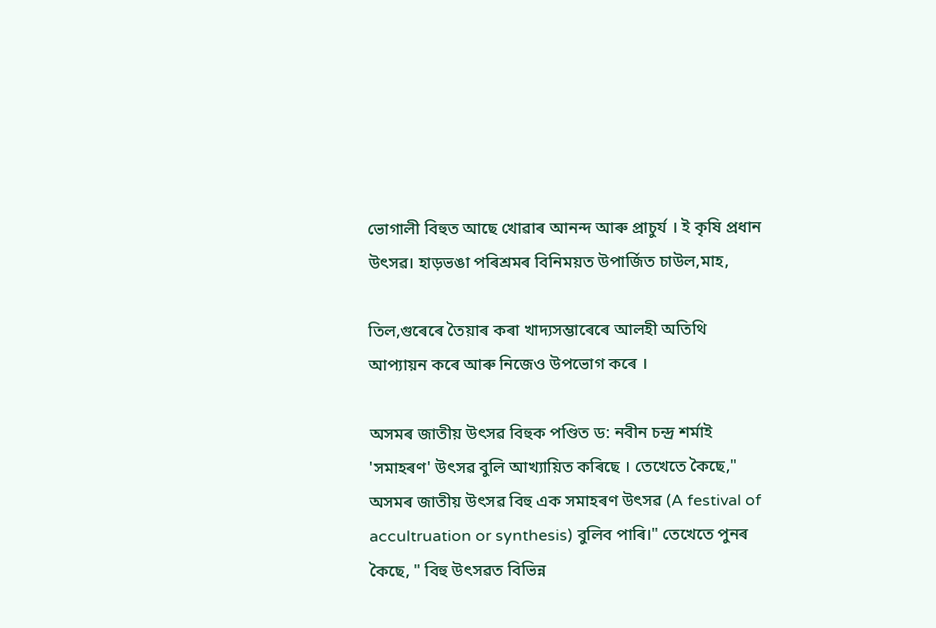ভোগালী বিহুত আছে খোৱাৰ আনন্দ আৰু প্ৰাচুৰ্য । ই কৃষি প্ৰধান উৎসৱ। হাড়ভঙা পৰিশ্ৰমৰ বিনিময়ত উপাৰ্জিত চাউল,মাহ,

তিল,গুৰেৰে তৈয়াৰ কৰা খাদ্যসম্ভাৰেৰে আলহী অতিথি আপ্যায়ন কৰে আৰু নিজেও উপভোগ কৰে ।

অসমৰ জাতীয় উৎসৱ বিহুক পণ্ডিত ড: নবীন চন্দ্ৰ শৰ্মাই 'সমাহৰণ' উৎসৱ বুলি আখ্যায়িত কৰিছে । তেখেতে কৈছে," অসমৰ জাতীয় উৎসৱ বিহু এক সমাহৰণ উৎসৱ (A festival of accultruation or synthesis) বুলিব পাৰি।" তেখেতে পুনৰ কৈছে, " বিহু উৎসৱত বিভিন্ন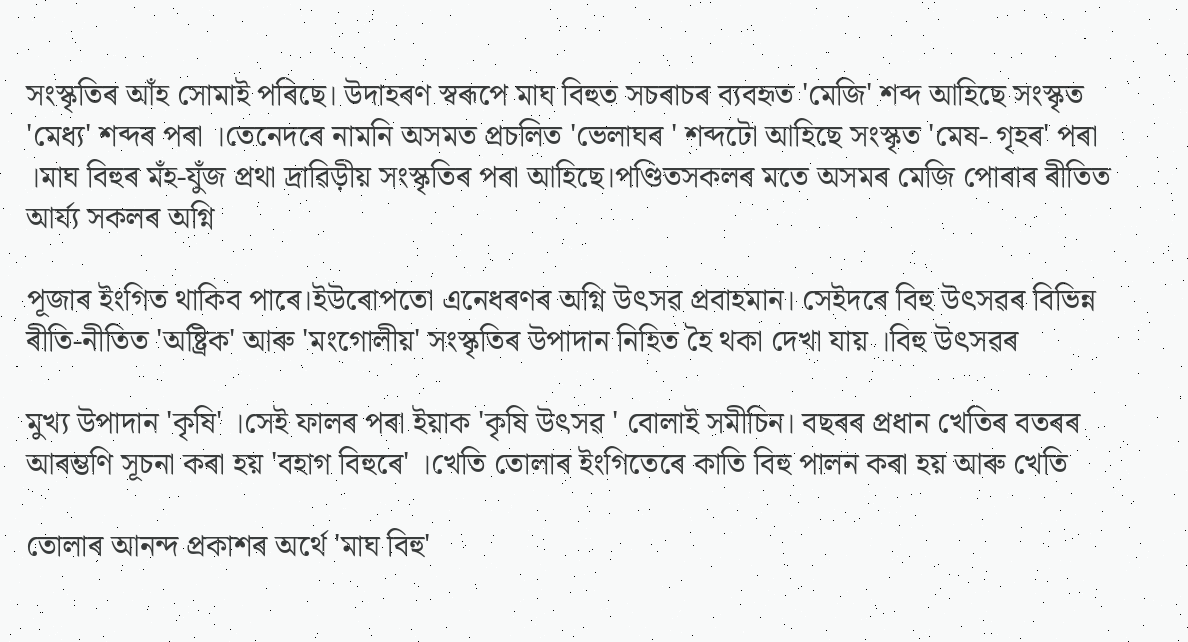সংস্কৃতিৰ আঁহ সোমাই পৰিছে। উদাহৰণ স্বৰূপে মাঘ বিহুত সচৰাচৰ ব্যবহৃত 'মেজি' শব্দ আহিছে সংস্কৃত 'মেধ্য' শব্দৰ পৰা ।তেনেদৰে নামনি অসমত প্ৰচলিত 'ভেলাঘৰ ' শব্দটো আহিছে সংস্কৃত 'মেষ- গৃহৰ' পৰা ।মাঘ বিহুৰ মঁহ-যুঁজ প্ৰথা দ্ৰাৱিড়ীয় সংস্কৃতিৰ পৰা আহিছে।পণ্ডিতসকলৰ মতে অসমৰ মেজি পোৰাৰ ৰীতিত আৰ্য্য সকলৰ অগ্নি

পূজাৰ ইংগিত থাকিব পাৰে।ইউৰোপতো এনেধৰণৰ অগ্নি উৎসৱ প্ৰবাহমান। সেইদৰে বিহু উৎসৱৰ বিভিন্ন ৰীতি-নীতিত 'অষ্ট্ৰিক' আৰু 'মংগোলীয়' সংস্কৃতিৰ উপাদান নিহিত হৈ থকা দেখা যায় ।বিহু উৎসৱৰ

মুখ্য উপাদান 'কৃষি' ।সেই ফালৰ পৰা ইয়াক 'কৃষি উৎসৱ ' বোলাই সমীচিন। বছৰৰ প্ৰধান খেতিৰ বতৰৰ আৰম্ভণি সূচনা কৰা হয় 'বহাগ বিহুৰে' ।খেতি তোলাৰ ইংগিতেৰে কাতি বিহু পালন কৰা হয় আৰু খেতি

তোলাৰ আনন্দ প্ৰকাশৰ অৰ্থে 'মাঘ বিহু'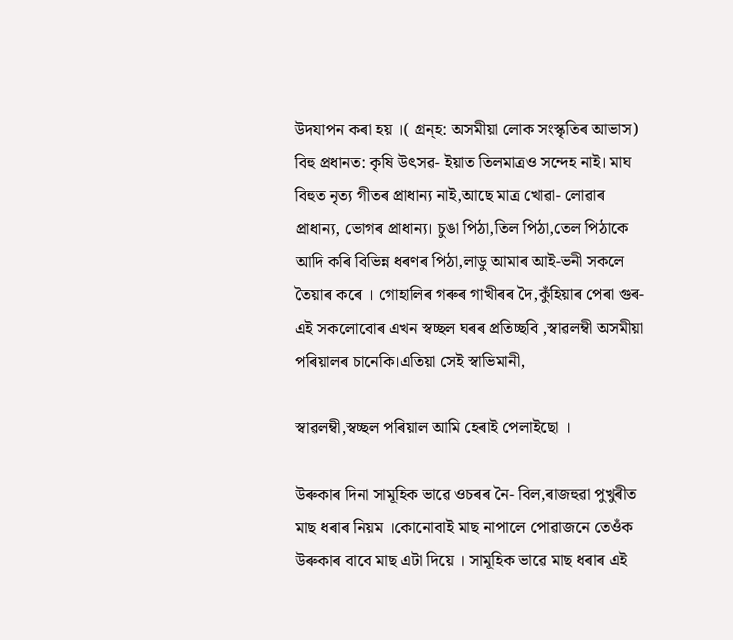উদযাপন কৰা হয় ।( গ্ৰন্হ: অসমীয়া লোক সংস্কৃতিৰ আভাস) বিহু প্ৰধানত: কৃষি উৎসৱ- ইয়াত তিলমাত্ৰও সন্দেহ নাই। মাঘ বিহুত নৃত্য গীতৰ প্ৰাধান্য নাই,আছে মাত্ৰ খোৱা- লোৱাৰ প্ৰাধান্য, ভোগৰ প্ৰাধান্য। চুঙা পিঠা,তিল পিঠা,তেল পিঠাকে আদি কৰি বিভিন্ন ধৰণৰ পিঠা,লাডু আমাৰ আই-ভনী সকলে তৈয়াৰ কৰে । গোহালিৰ গৰুৰ গাখীৰৰ দৈ,কুঁহিয়াৰ পেৰা গুৰ- এই সকলোবোৰ এখন স্বচ্ছল ঘৰৰ প্ৰতিচ্ছবি ,স্বাৱলম্বী অসমীয়া পৰিয়ালৰ চানেকি।এতিয়া সেই স্বাভিমানী,

স্বাৱলম্বী,স্বচ্ছল পৰিয়াল আমি হেৰাই পেলাইছো ।

উৰুকাৰ দিনা সামূহিক ভাৱে ওচৰৰ নৈ- বিল,ৰাজহুৱা পুখুৰীত মাছ ধৰাৰ নিয়ম ।কোনোবাই মাছ নাপালে পোৱাজনে তেওঁক উৰুকাৰ বাবে মাছ এটা দিয়ে । সামূহিক ভাৱে মাছ ধৰাৰ এই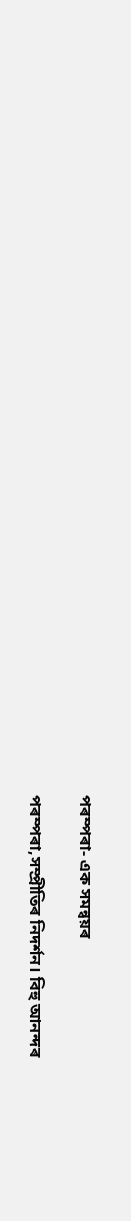পৰম্পৰা- এক সমন্বয়ৰ

পৰম্পৰা,সম্প্ৰীতিৰ নিদৰ্শন। বিহু আনন্দৰ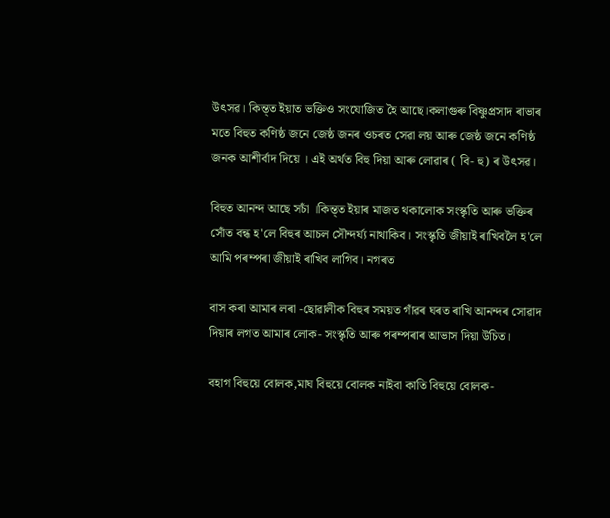উৎসৱ। কিন্ত্ত ইয়াত ভক্তিও সংযোজিত হৈ আছে।কলাগুৰু বিষ্ণুপ্ৰসাদ ৰাভাৰ মতে বিহুত কণিষ্ঠ জনে জেষ্ঠ জনৰ ওচৰত সেৱা লয় আৰু জেষ্ঠ জনে কণিষ্ঠ জনক আশীৰ্বাদ দিয়ে । এই অৰ্থত বিহু দিয়া আৰু লোৱাৰ ( বি- হু) ৰ উৎসৱ।

বিহুত আনন্দ আছে সচাঁ ।কিন্ত্ত ইয়াৰ মাজত থকালোক সংস্কৃতি আৰু ভক্তিৰ সোঁত বন্ধ হ'লে বিহুৰ আচল সৌন্দৰ্য্য নাথাকিব। সংস্কৃতি জীয়াই ৰাখিবলৈ হ'লে আমি পৰম্পৰা জীয়াই ৰাখিব লাগিব। নগৰত

বাস কৰা আমাৰ লৰা -ছোৱালীক বিহুৰ সময়ত গাঁৱৰ ঘৰত ৰাখি আনন্দৰ সোৱাদ দিয়াৰ লগত আমাৰ লোক- সংস্কৃতি আৰু পৰম্পৰাৰ আভাস দিয়া উচিত।

বহাগ বিহুয়ে বোলক,মাঘ বিহুয়ে বোলক নাইবা কাতি বিহুয়ে বোলক-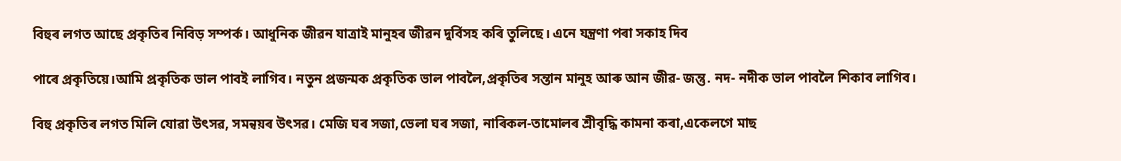বিহুৰ লগত আছে প্ৰকৃতিৰ নিবিড় সম্পৰ্ক। আধুনিক জীৱন যাত্ৰাই মানুহৰ জীৱন দুৰ্বিসহ কৰি তুলিছে। এনে যন্ত্ৰণা পৰা সকাহ দিব

পাৰে প্ৰকৃতিয়ে।আমি প্ৰকৃতিক ভাল পাবই লাগিব। নতুন প্ৰজন্মক প্ৰকৃতিক ভাল পাবলৈ,প্ৰকৃতিৰ সন্তান মানুহ আৰু আন জীৱ- জন্তু. নদ- নদীক ভাল পাবলৈ শিকাব লাগিব।

বিহু প্ৰকৃতিৰ লগত মিলি যোৱা উৎসৱ, সমন্বয়ৰ উৎসৱ। মেজি ঘৰ সজা,ভেলা ঘৰ সজা, নাৰিকল-তামোলৰ শ্ৰীবৃদ্ধি কামনা কৰা,একেলগে মাছ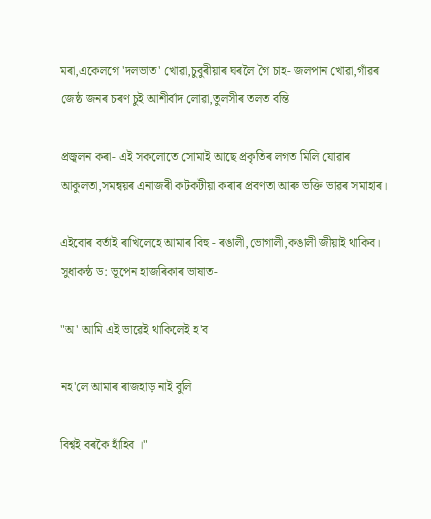মৰা,একেলগে 'দলভাত' খোৱা,চুবুৰীয়াৰ ঘৰলৈ গৈ চাহ- জলপান খোৱা,গাঁৱৰ জেষ্ঠ জনৰ চৰণ চুই আশীৰ্বাদ লোৱা,তুলসীৰ তলত বন্তি

প্ৰজ্বলন কৰা- এই সকলোতে সোমাই আছে প্ৰকৃতিৰ লগত মিলি যোৱাৰ আকুলতা,সমন্বয়ৰ এনাজৰী কটকটীয়া কৰাৰ প্ৰবণতা আৰু ভক্তি ভাৱৰ সমাহাৰ।

এইবোৰ বৰ্তাই ৰাখিলেহে আমাৰ বিহু - ৰঙালী,ভোগালী,কঙালী জীয়াই থাকিব। সুধাকন্ঠ ড: ভূপেন হাজৰিকাৰ ভাষাত-

"অ' আমি এই ভাৱেই থাকিলেই হ'ব

নহ'লে আমাৰ ৰাজহাড় নাই বুলি

বিশ্বই বৰকৈ হাঁহিব ।"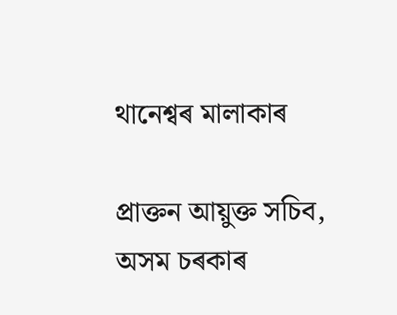থানেশ্বৰ মালাকাৰ

প্ৰাক্তন আয়ুক্ত সচিব, অসম চৰকাৰ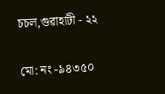চচল,গুৱাহাটী - ২২

মো: নং -৯৪৩৫০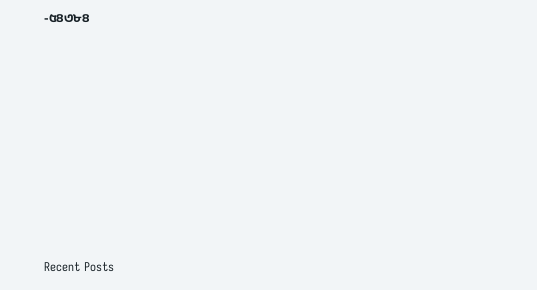-৫৪৩৮৪












Recent Posts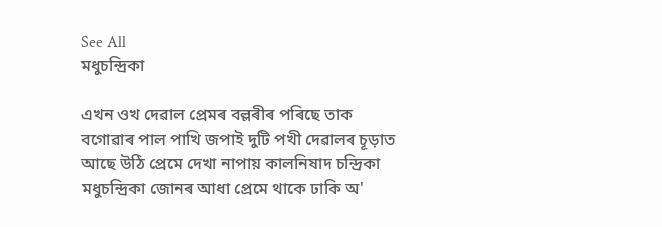See All
মধুচন্দ্ৰিকা

এখন ওখ দেৱাল প্ৰেমৰ বল্লৰীৰ পৰিছে তাক বগোৱাৰ পাল পাখি জপাই দুটি পখী দেৱালৰ চূড়াত আছে উঠি প্ৰেমে দেখা নাপায় কালনিষাদ চন্দ্ৰিকা মধুচন্দ্ৰিকা জোনৰ আধা প্ৰেমে থাকে ঢাকি অ'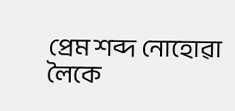প্ৰেম শব্দ নোহোৱা লৈকে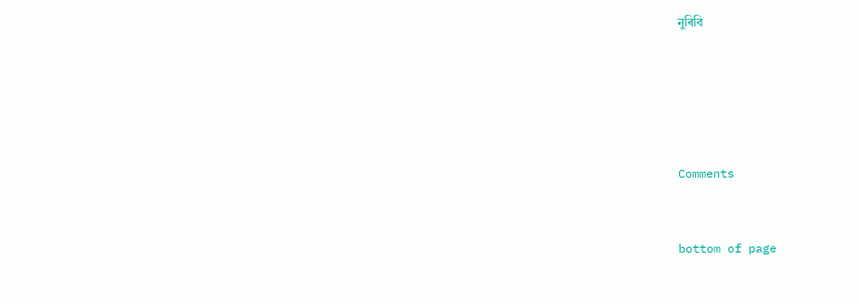নুৰিবি





Comments


bottom of page